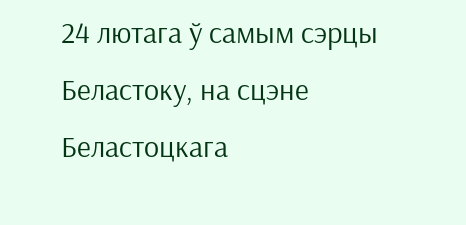24 лютага ў самым сэрцы Беластоку, на сцэне Беластоцкага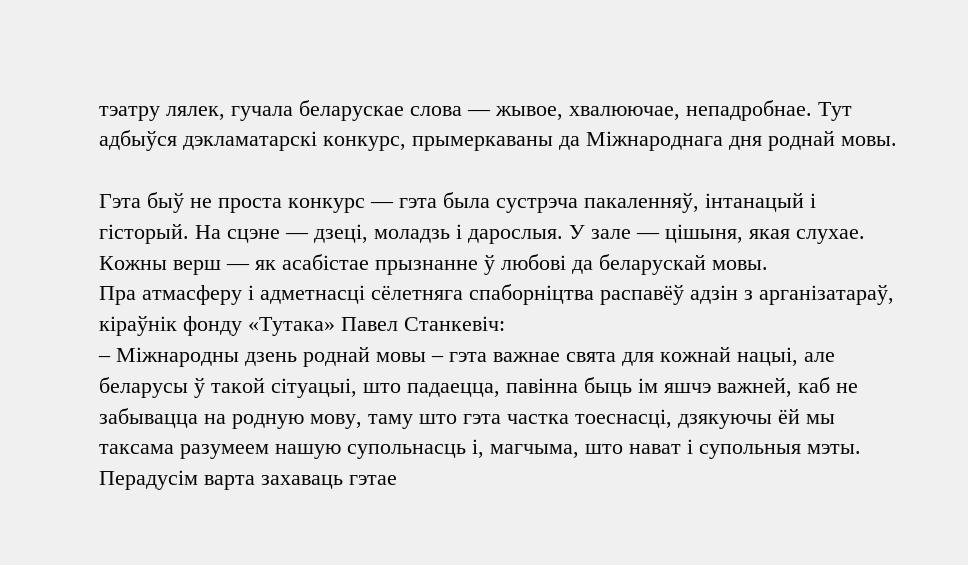тэатру лялек, гучала беларускае слова — жывое, хвалюючае, непадробнае. Тут адбыўся дэкламатарскі конкурс, прымеркаваны да Міжнароднага дня роднай мовы.

Гэта быў не проста конкурс — гэта была сустрэча пакаленняў, інтанацый і гісторый. На сцэне — дзеці, моладзь і дарослыя. У зале — цішыня, якая слухае. Кожны верш — як асабістае прызнанне ў любові да беларускай мовы.
Пра атмасферу і адметнасці сёлетняга спаборніцтва распавёў адзін з арганізатараў, кіраўнік фонду «Тутака» Павел Станкевіч:
– Міжнародны дзень роднай мовы – гэта важнае свята для кожнай нацыі, але беларусы ў такой сітуацыі, што падаецца, павінна быць ім яшчэ важней, каб не забывацца на родную мову, таму што гэта частка тоеснасці, дзякуючы ёй мы таксама разумеем нашую супольнасць і, магчыма, што нават і супольныя мэты. Перадусім варта захаваць гэтае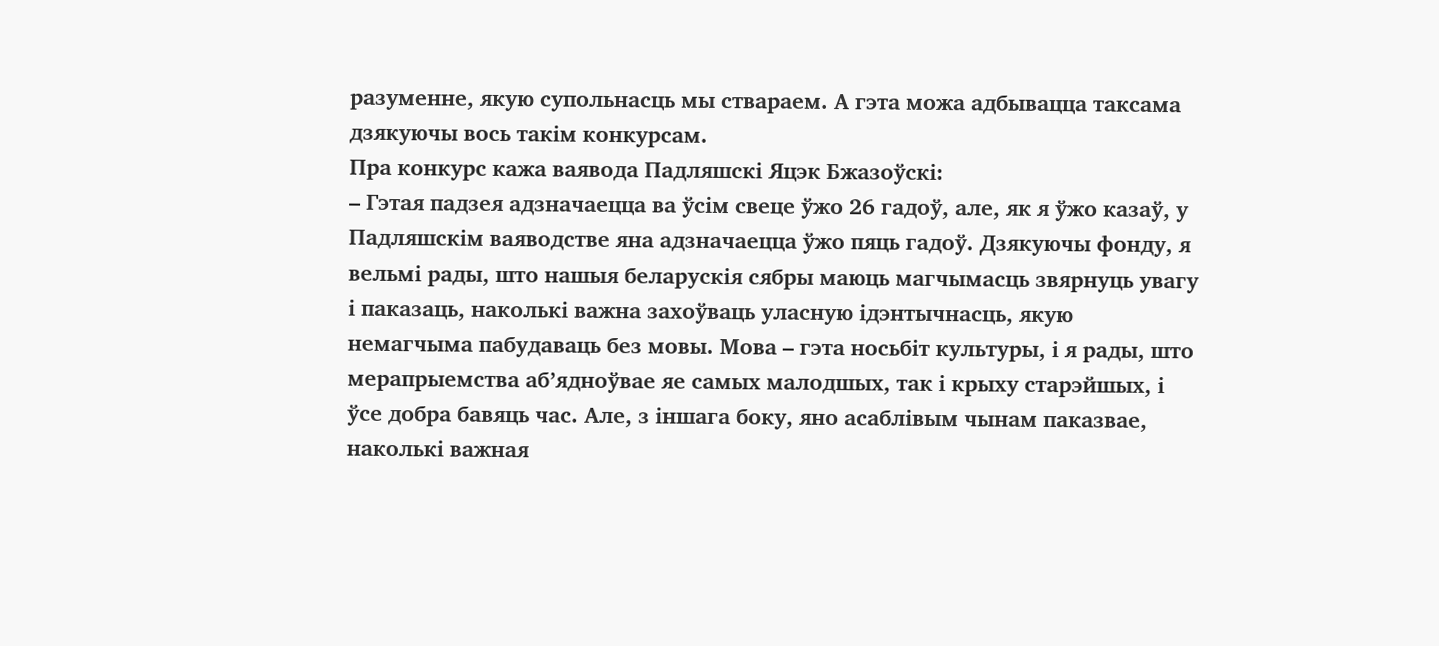разуменне, якую супольнасць мы ствараем. А гэта можа адбывацца таксама дзякуючы вось такім конкурсам.
Пра конкурс кажа ваявода Падляшскі Яцэк Бжазоўскі:
– Гэтая падзея адзначаецца ва ўсім свеце ўжо 26 гадоў, але, як я ўжо казаў, у Падляшскім ваяводстве яна адзначаецца ўжо пяць гадоў. Дзякуючы фонду, я вельмі рады, што нашыя беларускія сябры маюць магчымасць звярнуць увагу і паказаць, наколькі важна захоўваць уласную ідэнтычнасць, якую немагчыма пабудаваць без мовы. Мова – гэта носьбіт культуры, і я рады, што мерапрыемства аб’ядноўвае яе самых малодшых, так і крыху старэйшых, і ўсе добра бавяць час. Але, з іншага боку, яно асаблівым чынам паказвае, наколькі важная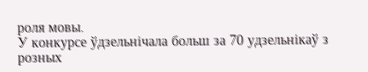роля мовы.
У конкурсе ўдзельнічала больш за 70 удзельнікаў з розных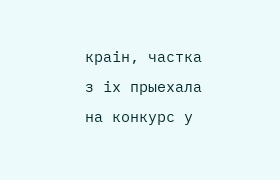краін, частка з іх прыехала на конкурс у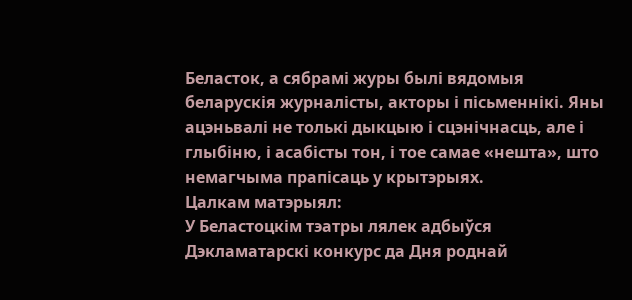Беласток, а сябрамі журы былі вядомыя беларускія журналісты, акторы і пісьменнікі. Яны ацэньвалі не толькі дыкцыю і сцэнічнасць, але і глыбіню, і асабісты тон, і тое самае «нешта», што немагчыма прапісаць у крытэрыях.
Цалкам матэрыял:
У Беластоцкім тэатры лялек адбыўся Дэкламатарскі конкурс да Дня роднай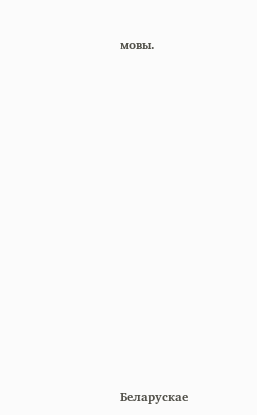мовы.




















Беларускае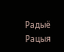Радыё Рацыя